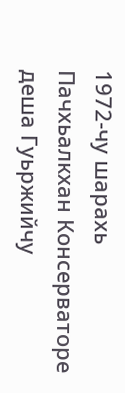1972-чу шарахь Пачхьалкхан Консерваторе деша Гуьржийчу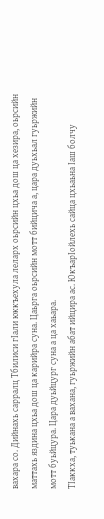вахара со. Дийнахь сарралц Тбилиси гIали юккъехула леларх оьрсийн цхьа дош ца хезира, оьрсийн маттахь яздина цхьа дош ца карийра суна. Цаьрга оьрсийн мотт бийцича а, цара дуьхьал гуьржийн мотт буьйцура. Цара дуьйцург суна а ца хаьара.
ТIаккха, туькана а вахана, гуьржийн абат ийцира ас. ЮкъарIойлехь сайца цхьаьна Iаш болчу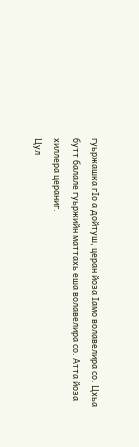гуьржашка гIо а дойтуш, церан йоза Iамо волавелира со. Цхьа бутт балале гуьржийн маттахь еша волавелира со. Атта йоза хиллера цераниг.
Цул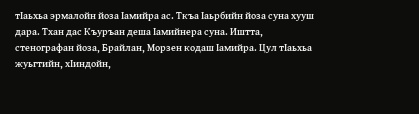тIаьхьа эрмалойн йоза Iамийра ас. Ткъа Iаьрбийн йоза суна хууш дара. Тхан дас Къуръан деша Iамийнера суна. Иштта, стенографан йоза, Брайлан, Морзен кодаш Iамийра. Цул тIаьхьа жуьгтийн, хIиндойн,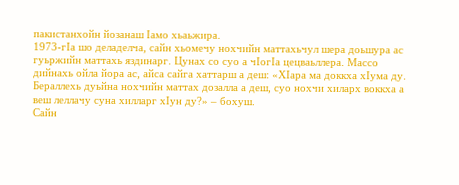пакистанхойн йозанаш Iамо хьаьжира.
1973-гIа шо деладелча, сайн хьомечу нохчийн маттахьчул шера доьшура ас гуьржийн маттахь яздинарг. Цунах со суо а чIогIа цецваьллера. Массо дийнахь ойла йора ас, айса сайга хаттарш а деш: «ХIара ма доккха хIума ду. Бераллехь дуьйна нохчийн маттах дозалла а деш, суо нохчи хиларх воккха а веш леллачу суна хилларг хIун ду?» – бохуш.
Сайн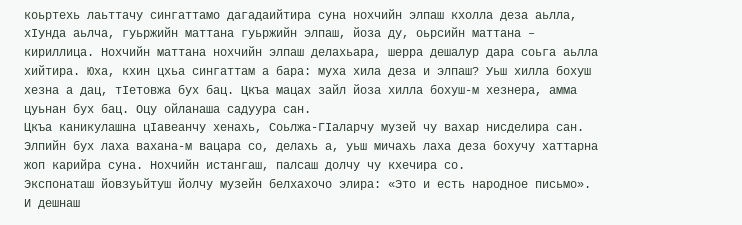коьртехь лаьттачу сингаттамо дагадаийтира суна нохчийн элпаш кхолла деза аьлла, хIунда аьлча, гуьржийн маттана гуьржийн элпаш, йоза ду, оьрсийн маттана – кириллица. Нохчийн маттана нохчийн элпаш делахьара, шерра дешалур дара соьга аьлла хийтира. Юха, кхин цхьа сингаттам а бара: муха хила деза и элпаш? Уьш хилла бохуш хезна а дац, тIетовжа бух бац. Цкъа мацах зайл йоза хилла бохуш-м хезнера, амма цуьнан бух бац. Оцу ойланаша садуура сан.
Цкъа каникулашна цIавеанчу хенахь, Соьлжа-ГIаларчу музей чу вахар нисделира сан. Элпийн бух лаха вахана-м вацара со, делахь а, уьш мичахь лаха деза бохучу хаттарна жоп карийра суна. Нохчийн истангаш, палсаш долчу чу кхечира со.
Экспонаташ йовзуьйтуш йолчу музейн белхахочо элира: «Это и есть народное письмо». И дешнаш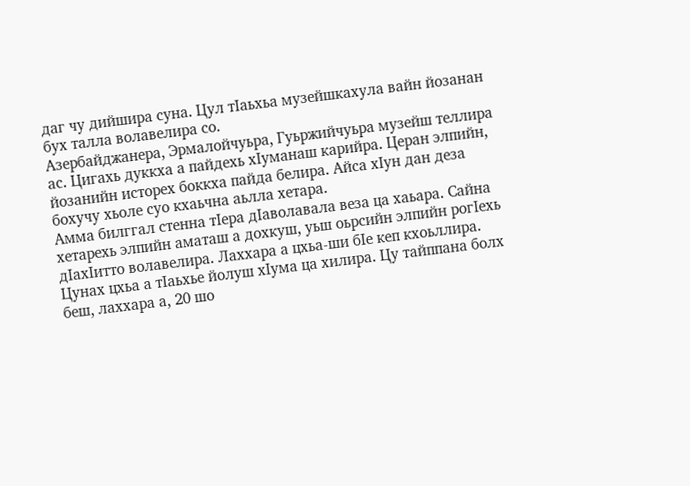даг чу дийшира суна. Цул тIаьхьа музейшкахула вайн йозанан бух талла волавелира со.
Азербайджанера, Эрмалойчуьра, Гуьржийчуьра музейш теллира ас. Цигахь дуккха а пайдехь хIуманаш карийра. Церан элпийн, йозанийн исторех боккха пайда белира. Айса хIун дан деза бохучу хьоле суо кхаьчна аьлла хетара.
Амма билггал стенна тIера дIаволавала веза ца хаьара. Сайна хетарехь элпийн аматаш а дохкуш, уьш оьрсийн элпийн рогIехь дIахIитто волавелира. Лаххара а цхьа-ши бIе кеп кхоьллира. Цунах цхьа а тIаьхье йолуш хIума ца хилира. Цу тайппана болх беш, лаххара а, 20 шо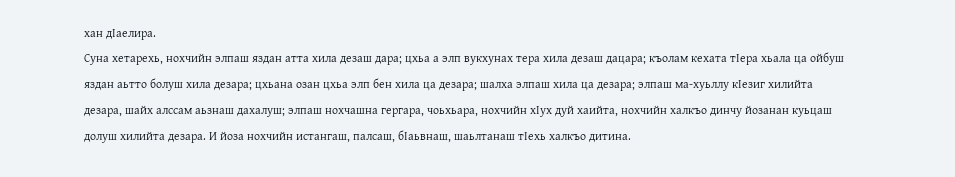хан дIаелира.
Суна хетарехь, нохчийн элпаш яздан атта хила дезаш дара; цхьа а элп вукхунах тера хила дезаш дацара; къолам кехата тIера хьала ца ойбуш яздан аьтто болуш хила дезара; цхьана озан цхьа элп бен хила ца дезара; шалха элпаш хила ца дезара; элпаш ма-хуьллу кIезиг хилийта дезара, шайх алссам аьзнаш дахалуш; элпаш нохчашна гергара, чоьхьара, нохчийн хIух дуй хаийта, нохчийн халкъо динчу йозанан куьцаш долуш хилийта дезара. И йоза нохчийн истангаш, палсаш, бIаьвнаш, шаьлтанаш тIехь халкъо дитина.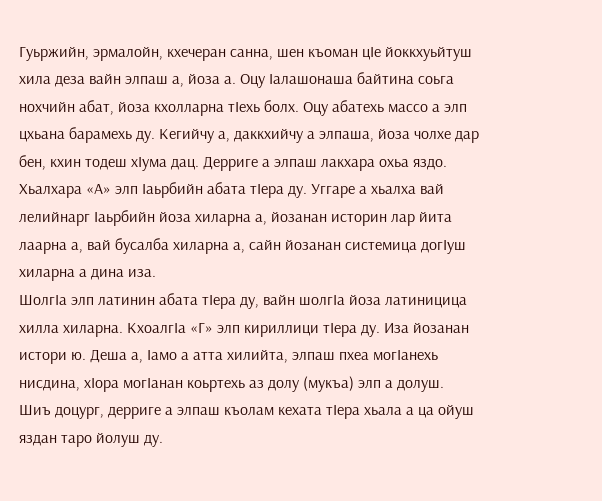Гуьржийн, эрмалойн, кхечеран санна, шен къоман цIе йоккхуьйтуш хила деза вайн элпаш а, йоза а. Оцу Iалашонаша байтина соьга нохчийн абат, йоза кхолларна тIехь болх. Оцу абатехь массо а элп цхьана барамехь ду. Кегийчу а, даккхийчу а элпаша, йоза чолхе дар бен, кхин тодеш хIума дац. Дерриге а элпаш лакхара охьа яздо. Хьалхара «А» элп Iаьрбийн абата тIера ду. Уггаре а хьалха вай лелийнарг Iаьрбийн йоза хиларна а, йозанан историн лар йита лаарна а, вай бусалба хиларна а, сайн йозанан системица догIуш хиларна а дина иза.
ШолгIа элп латинин абата тIера ду, вайн шолгIа йоза латиницица хилла хиларна. КхоалгIа «Г» элп кириллици тIера ду. Иза йозанан истори ю. Деша а, Iамо а атта хилийта, элпаш пхеа могIанехь нисдина, хIора могIанан коьртехь аз долу (мукъа) элп а долуш.
Шиъ доцург, дерриге а элпаш къолам кехата тIера хьала а ца ойуш яздан таро йолуш ду.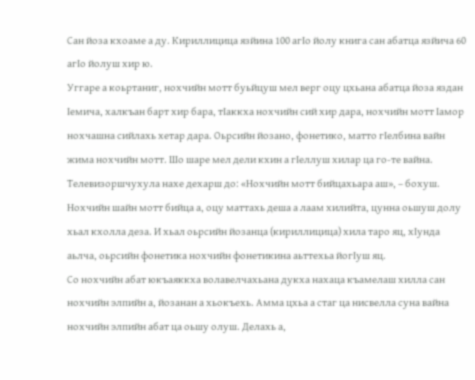Сан йоза кхоаме а ду. Кириллицица язйина 100 агIо йолу книга сан абатца язйича 60 агIо йолуш хир ю.
Уггаре а коьртаниг, нохчийн мотт буьйцуш мел верг оцу цхьана абатца йоза яздан Iемича, халкъан барт хир бара, тIаккха нохчийн сий хир дара, нохчийн мотт Iамор нохчашна сийлахь хетар дара. Оьрсийн йозано, фонетико, матто гIелбина вайн жима нохчийн мотт. Шо шаре мел дели кхин а гIеллуш хилар ца го-те вайна.
Телевизоршчухула нахе дехарш до: «Нохчийн мотт бийцахьара аш», – бохуш. Нохчийн шайн мотт бийца а, оцу маттахь деша а лаам хилийта, цунна оьшуш долу хьал кхолла деза. И хьал оьрсийн йозанца (кириллицица) хила таро яц, хIунда аьлча, оьрсийн фонетика нохчийн фонетикина аьттехьа йогIуш яц.
Со нохчийн абат юкъаяккха волавелчахьана дукха нахаца къамелаш хилла сан нохчийн элпийн а, йозанан а хьокъехь. Амма цхьа а стаг ца нисвелла суна вайна нохчийн элпийн абат ца оьшу олуш. Делахь а,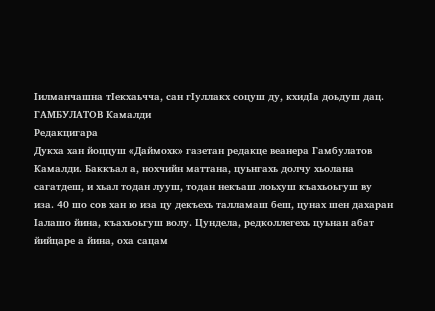Iилманчашна тIекхаьчча, сан гIуллакх соцуш ду, кхидIа доьдуш дац.
ГАМБУЛАТОВ Камалди
Редакцигара
Дукха хан йоццуш «Даймохк» газетан редакце веанера Гамбулатов Камалди. Баккъал а, нохчийн маттана, цуьнгахь долчу хьолана сагатдеш, и хьал тодан лууш, тодан некъаш лоьхуш къахьоьгуш ву иза. 40 шо сов хан ю иза цу декъехь талламаш беш, цунах шен дахаран Iалашо йина, къахьоьгуш волу. Цундела, редколлегехь цуьнан абат йийцаре а йина, оха сацам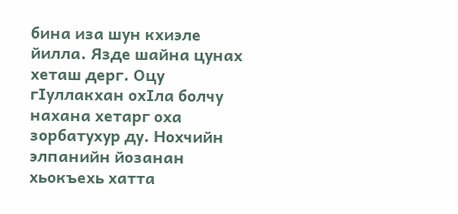бина иза шун кхиэле йилла. Язде шайна цунах хеташ дерг. Оцу гIуллакхан охIла болчу нахана хетарг оха зорбатухур ду. Нохчийн элпанийн йозанан хьокъехь хатта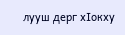лууш дерг хIокху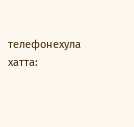телефонехула хатта: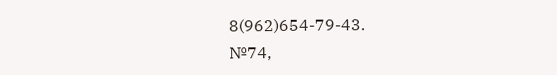8(962)654-79-43.
№74,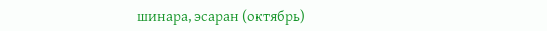шинара, эсаран (октябрь)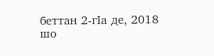беттан 2-гIа де, 2018 шо